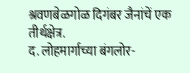श्रवणबेळगोळ दिगंबर जैनांचें एक तीर्थक्षेत्र.
द. लोहमार्गाच्या बंगलोर-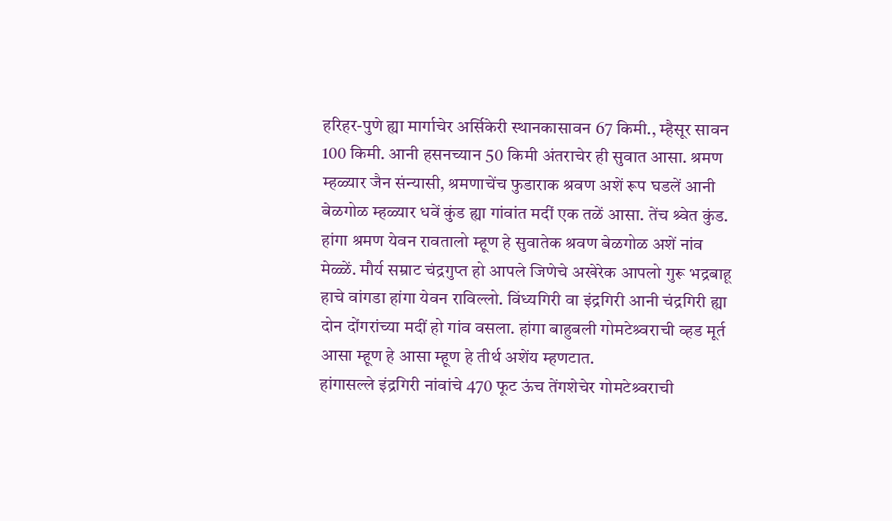हरिहर-पुणे ह्या मार्गाचेर अर्सिकेरी स्थानकासावन 67 किमी., म्हैसूर सावन 100 किमी. आनी हसनच्यान 50 किमी अंतराचेर ही सुवात आसा. श्रमण म्हळ्यार जैन संन्यासी, श्रमणाचेंच फुडाराक श्रवण अशें रूप घडलें आनी बेळगोळ म्हळ्यार धवें कुंड ह्या गांवांत मदीं एक तळें आसा. तेंच श्र्वेत कुंड. हांगा श्रमण येवन रावतालो म्हूण हे सुवातेक श्रवण बेळगोळ अशें नांव मेळ्ळें. मौर्य सम्राट चंद्रगुप्त हो आपले जिणेचे अखेरेक आपलो गुरू भद्रबाहू हाचे वांगडा हांगा येवन राविल्लो. विंध्यगिरी वा इंद्रगिरी आनी चंद्रगिरी ह्या दोन दोंगरांच्या मदीं हो गांव वसला. हांगा बाहुबली गोमटेश्र्वराची व्हड मूर्त आसा म्हूण हे आसा म्हूण हे तीर्थ अशेंय म्हणटात.
हांगासल्ले इंद्रगिरी नांवांचे 470 फूट ऊंच तेंगशेचेर गोमटेश्र्वराची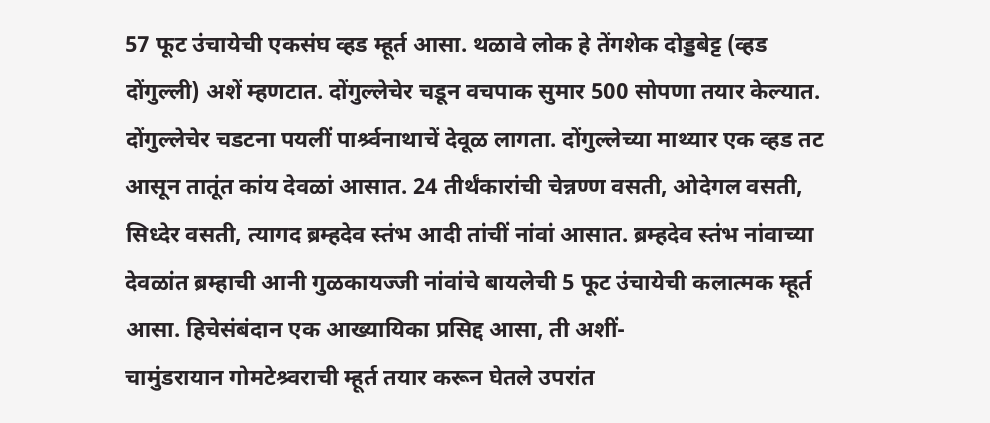57 फूट उंचायेची एकसंघ व्हड म्हूर्त आसा. थळावे लोक हे तेंगशेक दोड्डबेट्ट (व्हड दोंगुल्ली) अशें म्हणटात. दोंगुल्लेचेर चडून वचपाक सुमार 500 सोपणा तयार केल्यात. दोंगुल्लेचेर चडटना पयलीं पार्श्र्वनाथाचें देवूळ लागता. दोंगुल्लेच्या माथ्यार एक व्हड तट आसून तातूंत कांय देवळां आसात. 24 तीर्थंकारांची चेन्नण्ण वसती, ओदेगल वसती, सिध्देर वसती, त्यागद ब्रम्हदेव स्तंभ आदी तांचीं नांवां आसात. ब्रम्हदेव स्तंभ नांवाच्या देवळांत ब्रम्हाची आनी गुळकायज्जी नांवांचे बायलेची 5 फूट उंचायेची कलात्मक म्हूर्त आसा. हिचेसंबंदान एक आख्यायिका प्रसिद्द आसा, ती अशीं-
चामुंडरायान गोमटेश्र्वराची म्हूर्त तयार करून घेतले उपरांत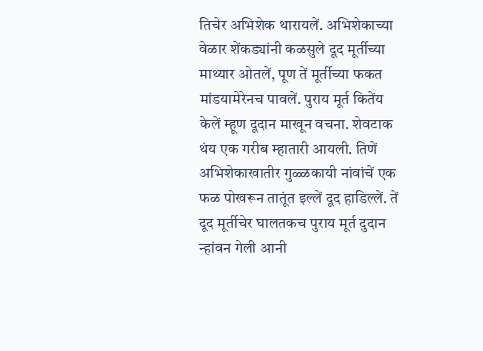तिचेर अभिशेक थारायलें. अभिशेकाच्या वेळार शेंकड्यांनी कळसुले दूद मूर्तीच्या माथ्यार ओतलें, पूण तें मूर्तीच्या फकत मांडयामेरेनच पावलें. पुराय मूर्त कितेंय केलें म्हूण दूदान माखून वचना. शेवटाक थंय एक गरीब म्हातारी आयली. तिणें अभिशेकाखातीर गुळ्ळकायी नांवांचें एक फळ पोखरून तातूंत इल्लें दूद हाडिल्लें. तें दूद मूर्तीचेर घालतकच पुराय मूर्त दुदान न्हांवन गेली आनी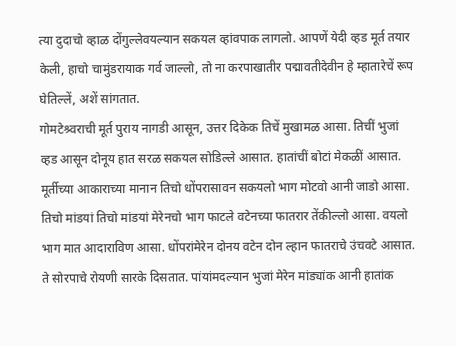त्या दुदाचो व्हाळ दोंगुल्लेवयल्यान सकयल व्हांवपाक लागलो. आपणें येदी व्हड मूर्त तयार केली, हाचो चामुंडरायाक गर्व जाल्लो, तो ना करपाखातीर पद्मावतीदेवीन हे म्हातारेचें रूप घेतिल्लें, अशें सांगतात.
गोमटेश्र्वराची मूर्त पुराय नागडी आसून, उत्तर दिकेक तिचें मुखामळ आसा. तिचीं भुजां व्हड आसून दोनूय हात सरळ सकयल सोडिल्ले आसात. हातांचीं बोटां मेकळीं आसात. मूर्तीच्या आकाराच्या मानान तिचो धोंपरासावन सकयलो भाग मोटवो आनी जाडो आसा. तिचो मांडयां तिचो मांडयां मेरेनचो भाग फाटले वटेनच्या फातरार तेंकील्लो आसा. वयलो भाग मात आदाराविण आसा. धोंपरांमेरेन दोनय वटेन दोन ल्हान फातराचे उंचवटे आसात. ते सोरपाचे रोयणी सारके दिसतात. पांयांमदल्यान भुजां मेरेन मांड्यांक आनी हातांक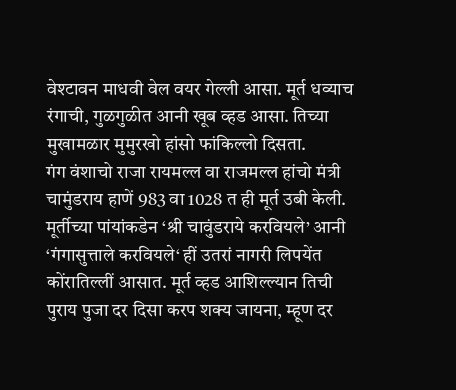वेश्टावन माधवी वेल वयर गेल्ली आसा. मूर्त धव्याच रंगाची, गुळगुळीत आनी खूब व्हड आसा. तिच्या मुखामळार मुमुरखो हांसो फांकिल्लो दिसता.
गंग वंशाचो राजा रायमल्ल वा राजमल्ल हांचो मंत्री चामुंडराय हाणें 983 वा 1028 त ही मूर्त उबी केली. मूर्तीच्या पांयांकडेन ‘श्री चावुंडराये करवियले’ आनी ‘गंगासुत्ताले करवियले‘ हीं उतरां नागरी लिपयेंत कोंरातिल्लीं आसात. मूर्त व्हड आशिल्ल्यान तिची पुराय पुजा दर दिसा करप शक्य जायना, म्हूण दर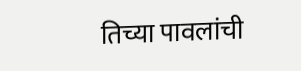तिच्या पावलांची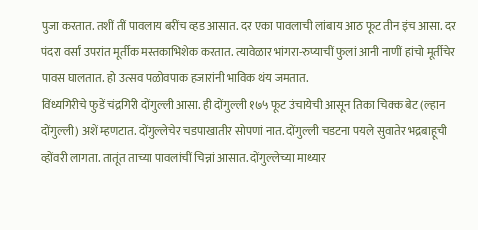पुजा करतात. तशीं तीं पावलाय बरींच व्हड आसात. दर एका पावलाची लांबाय आठ फूट तीन इंच आसा. दर पंदरा वर्सां उपरांत मूर्तीक मस्तकाभिशेक करतात. त्यावेळार भांगरा-रुप्याचीं फुलां आनी नाणीं हांचो मूर्तीचेर पावस घालतात. हो उत्सव पळोवपाक हजारांनी भाविक थंय जमतात.
विंध्यगिरीचे फुडें चंद्रगिरी दोंगुल्ली आसा. ही दोंगुल्ली १७५ फूट उंचायेची आसून तिका चिक्क बेट (ल्हान दोंगुल्ली) अशें म्हणटात. दोंगुल्लेचेर चडपाखातीर सोपणां नात. दोंगुल्ली चडटना पयले सुवातेर भद्रबाहूची व्होंवरी लागता. तातूंत ताच्या पावलांचीं चिन्नां आसात. दोंगुल्लेच्या माथ्यार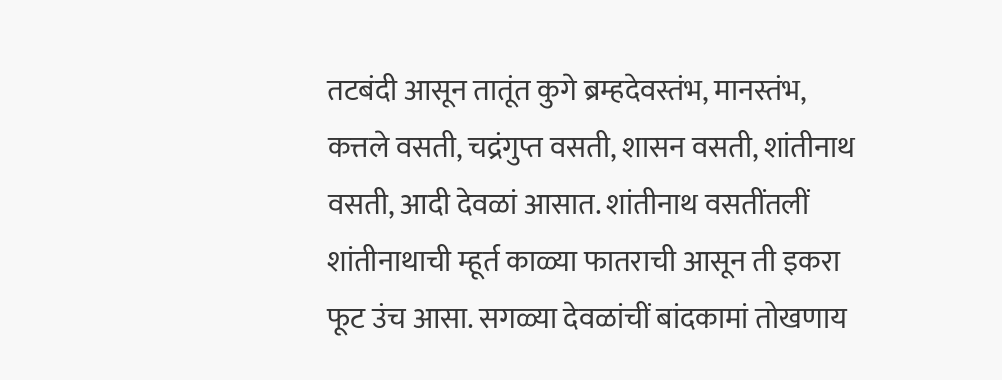तटबंदी आसून तातूंत कुगे ब्रम्हदेवस्तंभ, मानस्तंभ, कत्तले वसती, चद्रंगुप्त वसती, शासन वसती, शांतीनाथ वसती, आदी देवळां आसात. शांतीनाथ वसतींतलीं शांतीनाथाची म्हूर्त काळ्या फातराची आसून ती इकरा फूट उंच आसा. सगळ्या देवळांचीं बांदकामां तोखणाय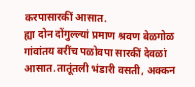करपासारकीं आसात.
ह्या दोन दोंगुल्ल्यां प्रमाण श्रवण बेळगोळ गांवांतय बरींच पळोवपा सारकीं देवळां आसात.तातूंतली भंडारी वसती, अक्कन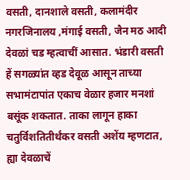वसती, दानशाले वसती, कलामंदीर नगरजिनालय ,मंगाई वसती, जैन मठ आदी देवळां चड म्हत्वाचीं आसात. भंडारी वसती हें सगळ्यांत व्हड देवूळ आसून ताच्या सभामंटापांत एकाच वेळार हजार मनशां बसूंक शकतात. ताका लागून हाका चतुर्विशतितीर्थंकर वसती अशेंय म्हणटात, ह्या देवळाचें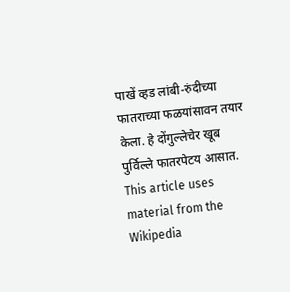पाखें व्हड लांबी-रुंदीच्या फातराच्या फळयांसावन तयार केला. हे दोंगुल्लेचेर खूब पुर्विल्ले फातरपेटय आसात.
This article uses material from the Wikipedia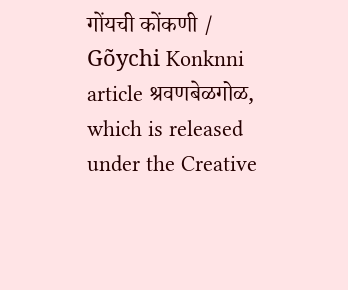गोंयची कोंकणी / Gõychi Konknni article श्रवणबेळगोळ, which is released under the Creative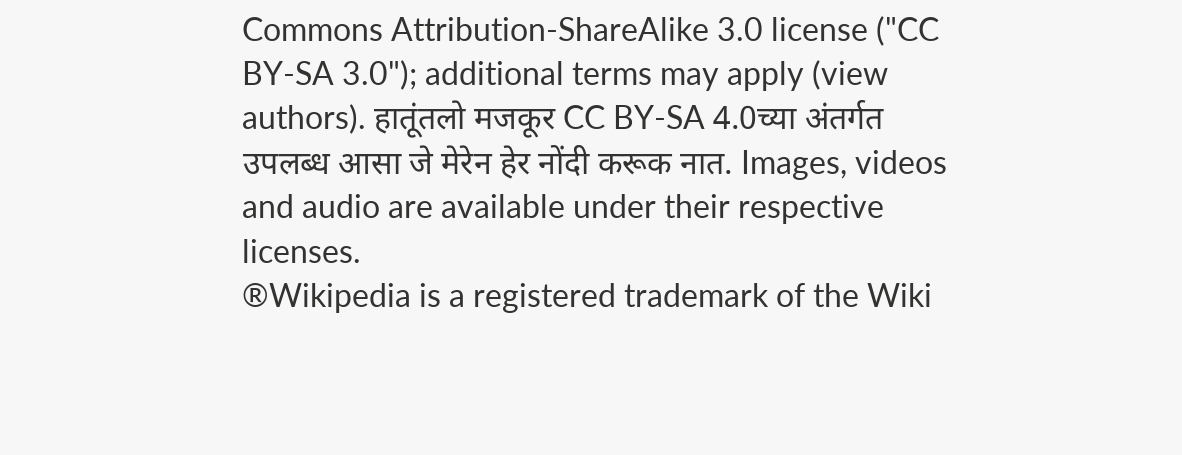Commons Attribution-ShareAlike 3.0 license ("CC BY-SA 3.0"); additional terms may apply (view authors). हातूंतलो मजकूर CC BY-SA 4.0च्या अंतर्गत उपलब्ध आसा जे मेरेन हेर नोंदी करूक नात. Images, videos and audio are available under their respective licenses.
®Wikipedia is a registered trademark of the Wiki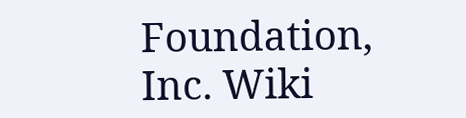Foundation, Inc. Wiki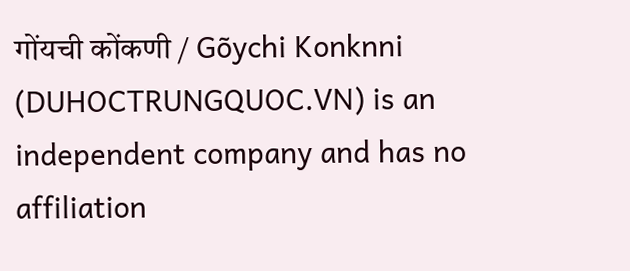गोंयची कोंकणी / Gõychi Konknni (DUHOCTRUNGQUOC.VN) is an independent company and has no affiliation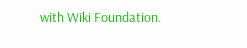with Wiki Foundation.